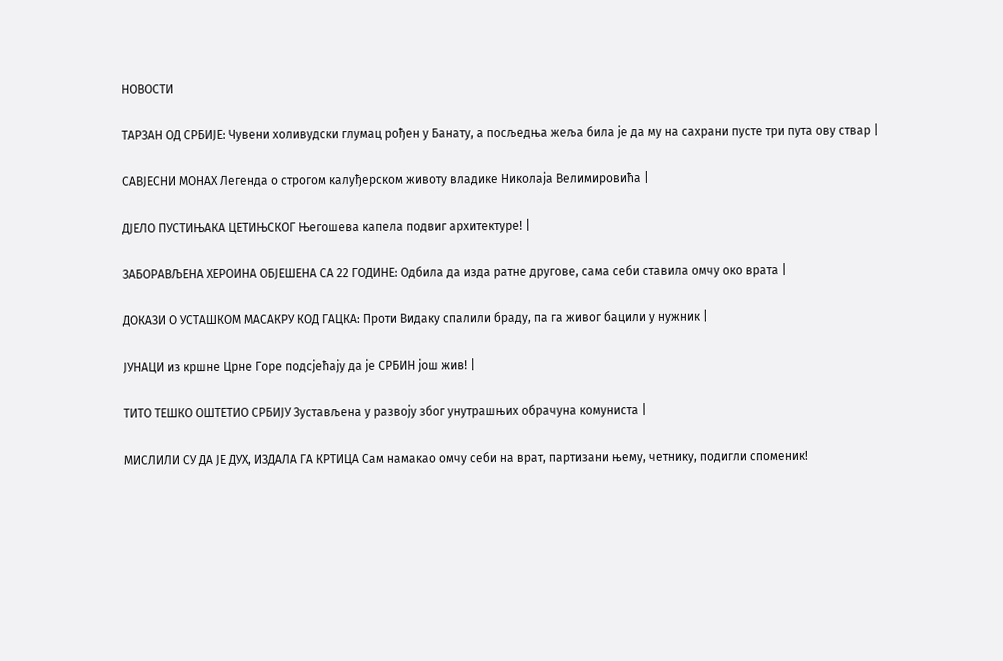НОВОСТИ

ТАРЗАН ОД СРБИЈЕ: Чувени холивудски глумац рођен у Банату, а посљедња жеља била је да му на сахрани пусте три пута ову ствар |

САВЈЕСНИ МОНАХ Легенда о строгом калуђерском животу владике Николаја Велимировића |

ДЈЕЛО ПУСТИЊАКА ЦЕТИЊСКОГ Његошева капела подвиг архитектуре! |

ЗАБОРАВЉЕНА ХЕРОИНА ОБЈЕШЕНА СА 22 ГОДИНЕ: Одбила да изда ратне другове, сама себи ставила омчу око врата |

ДОКАЗИ О УСТАШКОМ МАСАКРУ КОД ГАЦКА: Проти Видаку спалили браду, па га живог бацили у нужник |

ЈУНАЦИ из кршне Црне Горе подсјећају да је СРБИН још жив! |

ТИТО ТЕШКО ОШТЕТИО СРБИЈУ Зустављена у развоју због унутрашњих обрачуна комуниста |

МИСЛИЛИ СУ ДА ЈЕ ДУХ, ИЗДАЛА ГА КРТИЦА Сам намакао омчу себи на врат, партизани њему, четнику, подигли споменик!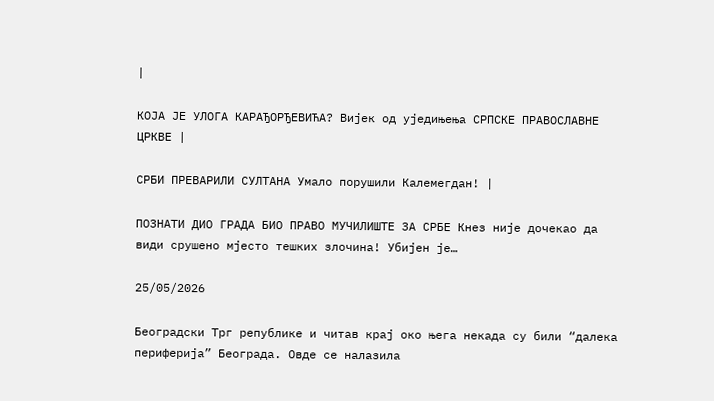|

КОЈА ЈЕ УЛОГА КАРАЂОРЂЕВИЋА? Вијек од уједињења СРПСКЕ ПРАВОСЛАВНЕ ЦРКВЕ |

СРБИ ПРЕВАРИЛИ СУЛТАНА Умало порушили Калемегдан! |

ПОЗНАТИ ДИО ГРАДА БИО ПРАВО МУЧИЛИШТЕ ЗА СРБЕ Кнез није дочекао да види срушено мјесто тешких злочина! Убијен је…

25/05/2026

Београдски Трг републике и читав крај око њега некада су били “далека периферија” Београда. Овде се налазила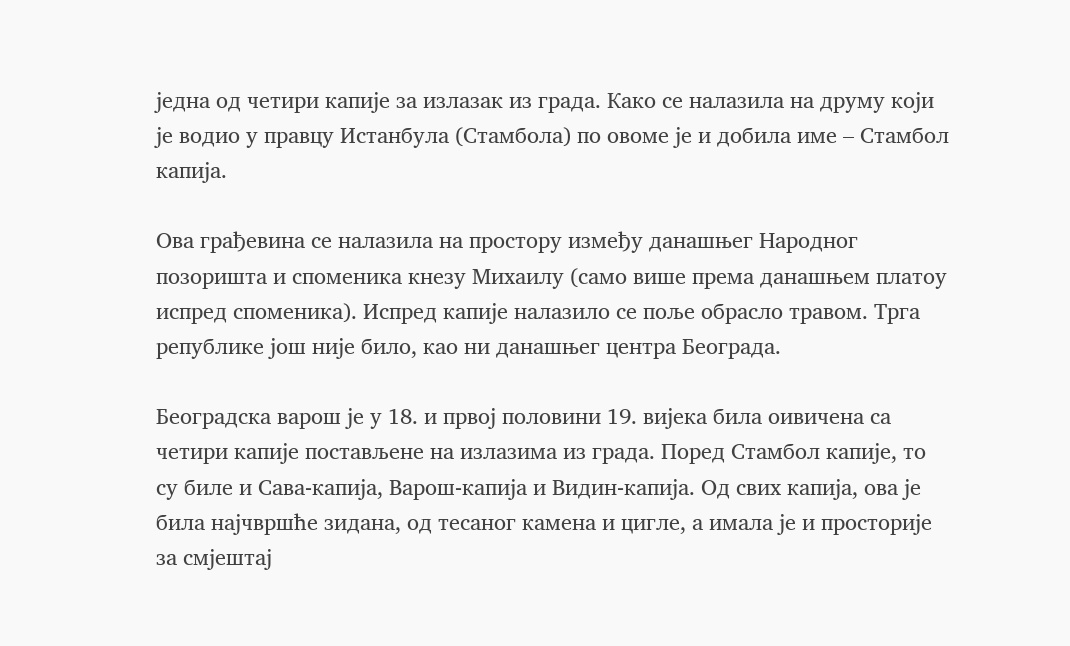једна од четири капије за излазак из града. Како се налазила на друму који је водио у правцу Истанбула (Стамбола) по овоме је и добила име – Стамбол капија.

Ова грађевина се налазила на простору између данашњег Народног позоришта и споменика кнезу Михаилу (само више према данашњем платоу испред споменика). Испред капије налазило се поље обрасло травом. Трга републике још није било, као ни данашњег центра Београда.

Београдска варош је у 18. и првој половини 19. вијека била оивичена са четири капије постављене на излазима из града. Поред Стамбол капије, то су биле и Сава-капија, Варош-капија и Видин-капија. Од свих капија, ова је била најчвршће зидана, од тесаног камена и цигле, а имала је и просторије за смјештај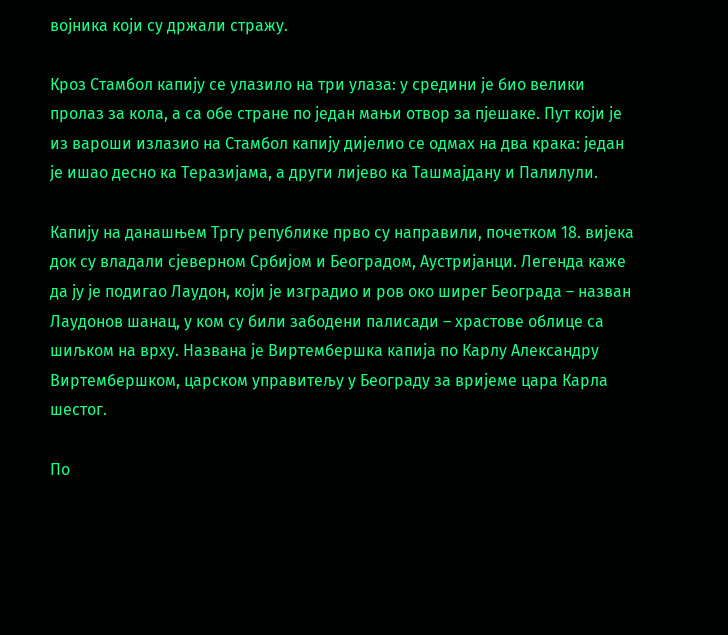војника који су држали стражу.

Кроз Стамбол капију се улазило на три улаза: у средини је био велики пролаз за кола, а са обе стране по један мањи отвор за пјешаке. Пут који је из вароши излазио на Стамбол капију дијелио се одмах на два крака: један је ишао десно ка Теразијама, а други лијево ка Ташмајдану и Палилули.

Капију на данашњем Тргу републике прво су направили, почетком 18. вијека док су владали сјеверном Србијом и Београдом, Аустријанци. Легенда каже да ју је подигао Лаудон, који је изградио и ров око ширег Београда – назван Лаудонов шанац, у ком су били забодени палисади – храстове облице са шиљком на врху. Названа је Виртембершка капија по Карлу Александру Виртембершком, царском управитељу у Београду за вријеме цара Карла шестог.

По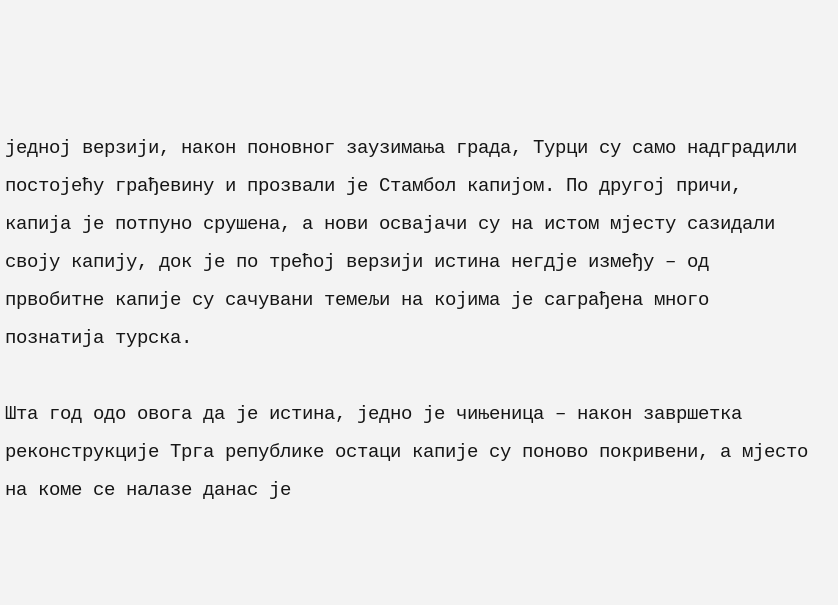једној верзији, након поновног заузимања града, Турци су само надградили постојећу грађевину и прозвали је Стамбол капијом. По другој причи, капија је потпуно срушена, а нови освајачи су на истом мјесту сазидали своју капију, док је по трећој верзији истина негдје између – од првобитне капије су сачувани темељи на којима је саграђена много познатија турска.

Шта год одо овога да је истина, једно је чињеница – након завршетка реконструкције Трга републике остаци капије су поново покривени, а мјесто на коме се налазе данас је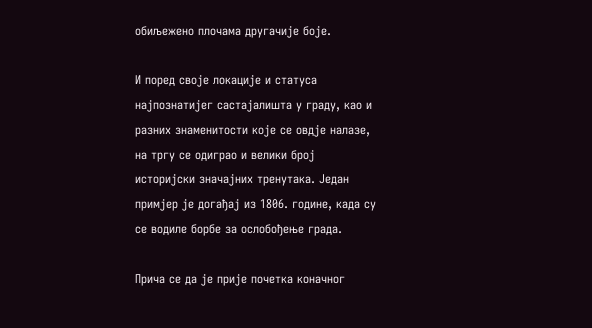обиљежено плочама другачије боје.

И поред своје локације и статуса најпознатијег састајалишта у граду, као и разних знаменитости које се овдје налазе, на тргу се одиграо и велики број историјски значајних тренутака. Један примјер је догађај из 1806. године, када су се водиле борбе за ослобођење града.

Прича се да је прије почетка коначног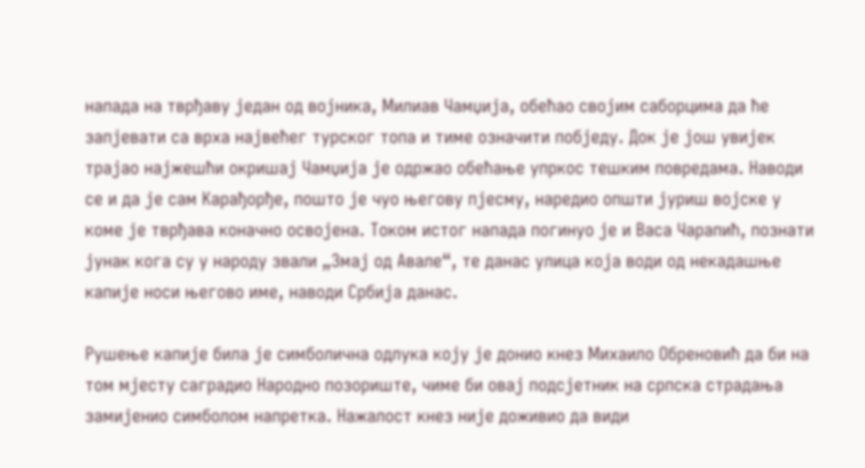напада на тврђаву један од војника, Милиав Чамџија, обећао својим саборцима да ће запјевати са врха највећег турског топа и тиме означити побједу. Док је још увијек трајао најжешћи окришај Чамџија је одржао обећање упркос тешким повредама. Наводи се и да је сам Карађорђе, пошто је чуо његову пјесму, наредио општи јуриш војске у коме је тврђава коначно освојена. Током истог напада погинуо је и Васа Чарапић, познати јунак кога су у народу звали „Змај од Авале“, те данас улица која води од некадашње капије носи његово име, наводи Србија данас.

Рушење капије била је симболична одлука коју је донио кнез Михаило Обреновић да би на том мјесту саградио Народно позориште, чиме би овај подсјетник на српска страдања замијенио симболом напретка. Нажалост кнез није доживио да види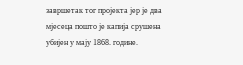завршетак тог пројекта јер је два мјесеца пошто је капија срушена убијен у мају 1868. године.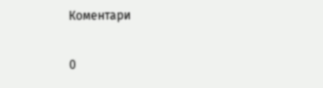Коментари

0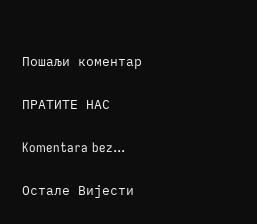Пошаљи коментар

ПРАТИТЕ НАС

Komentara bez...

Остале Вијести